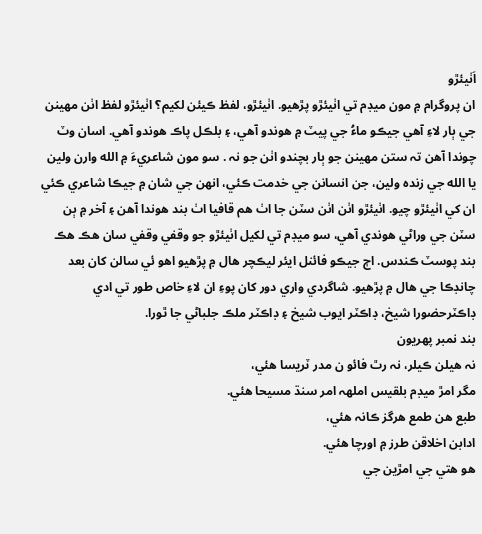اَٺيئڙو
ان پروگرام ۾ مون ميڊم تي اٺيئڙو پڙھيو. اٺيئڙو، لفظ ڪيئن لکيم؟ اٺيئڙو لفظ اٺن مھينن جي ٻار لاءِ آھي جيڪو ماءُ جي پيٽ ۾ ھوندو آھي، ۽ بلڪل پاڪ ھوندو آھي. اسان وٽ چوندا آھن تہ ستن مھينن جو ٻار بچندو اٺن جو نہ . سو مون شاعريءَ ۾ الله وارن ولين يا الله جي زندہ ولين، جن انسانن جي خدمت ڪئي، انھن جي شان ۾ جيڪا شاعري ڪئي ان کي اٺيئڙو چيو. اٺيئڙو اٺن اٺن سٽن جا اٺ ھم قافيا اٺ بند ھوندا آھن ۽ آخر ۾ ٻن سٽن جي وراڻي ھوندي آھي، سو ميڊم تي لکيل اٺيئڙو جو وقفي وقفي سان ھڪ ھڪ بند پوسٽ ڪندس. اڄ جيڪو فائنل ايئر ليڪچر ھال ۾ پڙھيو اهو ئي سالن کان بعد چانڊڪا جي ھال ۾ پڙھيو. شاگردي واري دور کان پوءِ ان لاءِ خاص طور تي ادي ڊاڪٽرحضورا شيخ، ڊاڪٽر ايوب شيخ ۽ ڊاڪٽر ملڪ جلباڻي جا ٿورا.
بند نمبر پھريون
نہ ھيلن ڪيلر، نہ رٿ فائو ن مدر ٽريسا ھئي،
مگر امڙ ميڊم بلقيس املھہ امر سنڌ مسيحا ھئي.
طبع ھن طمع هرگز ڪانہ ھئي،
ادابن اخلاقن طرز ۾ اورچا ھئي.
ھو ھتي جي امڙين جي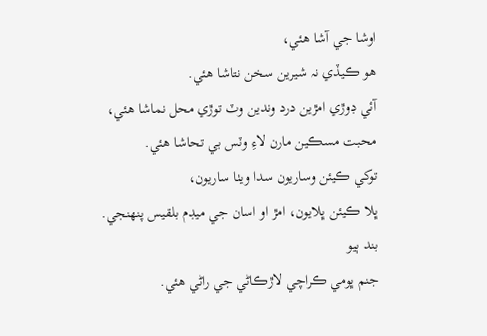اوشا جي آشا ھئي،
ھو ڪيڏي نہ شيرين سخن نتاشا ھئي.
آئي ڊوڙي امڙين درد وندين وٽ توڙي محل نماشا ھئي،
محبت مسڪين مارن لاءِ وٽس بي تحاشا ھئي.
توکي ڪيئن وساريون سدا ويٺا ساريون،
ڀلا ڪيئن ڀلايون، امڙ او اسان جي ميڊم بلقيس پنھنجي.
بند ٻيو
جنم ڀومي ڪراچي لاڙڪاڻي جي راڻي ھئي.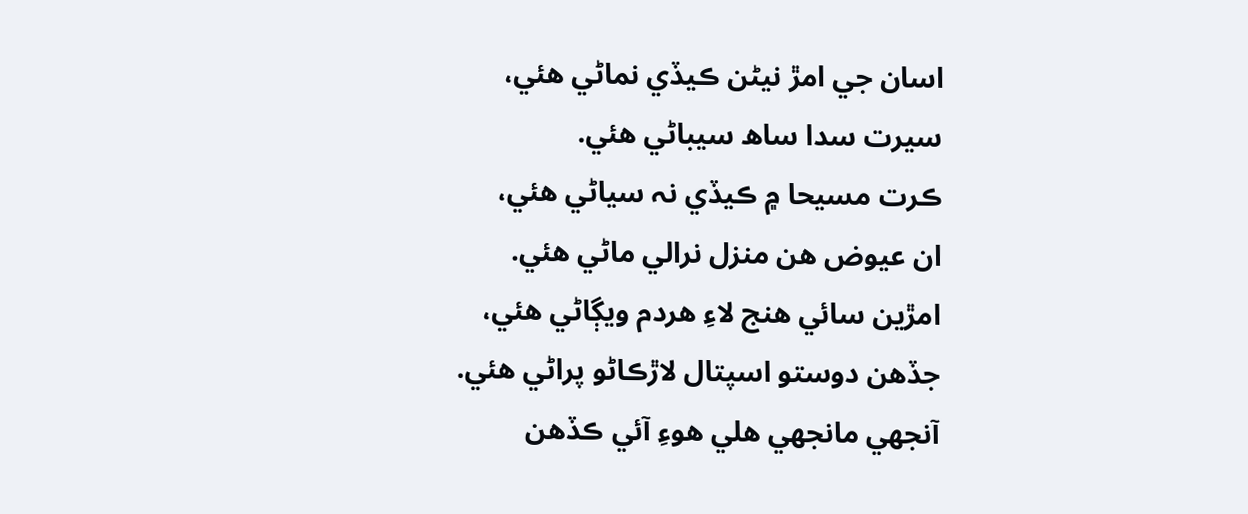اسان جي امڙ نيڻن ڪيڏي نماڻي ھئي،
سيرت سدا ساھ سيباڻي ھئي.
ڪرت مسيحا ۾ ڪيڏي نہ سياڻي ھئي،
ان عيوض ھن منزل نرالي ماڻي ھئي.
امڙين سائي ھنج لاءِ ھردم ويڳاڻي ھئي،
جڏھن دوستو اسپتال لاڙڪاڻو پراڻي ھئي.
آنجهي مانجهي ھلي ھوءِ آئي ڪڏھن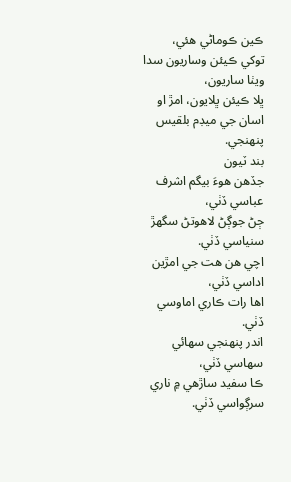ڪين ڪوماڻي ھئي،
توکي ڪيئن وساريون سدا ويٺا ساريون،
ڀلا ڪيئن ڀلايون، امڙ او اسان جي ميڊم بلقيس پنھنجي.
بند ٽيون
جڏھن ھوءَ بيگم اشرف عباسي ڏٺي،
ڄڻ جوڳڻ لاھوتڻ سگهڙ سنياسي ڏٺي.
اچي ھن ھت جي امڙين اداسي ڏٺي،
اھا رات ڪاري اماوسي ڏٺي.
اندر پنھنجي سھائي سھاسي ڏٺي،
ڪا سفيد ساڙهي ۾ ناري سرڳواسي ڏٺي.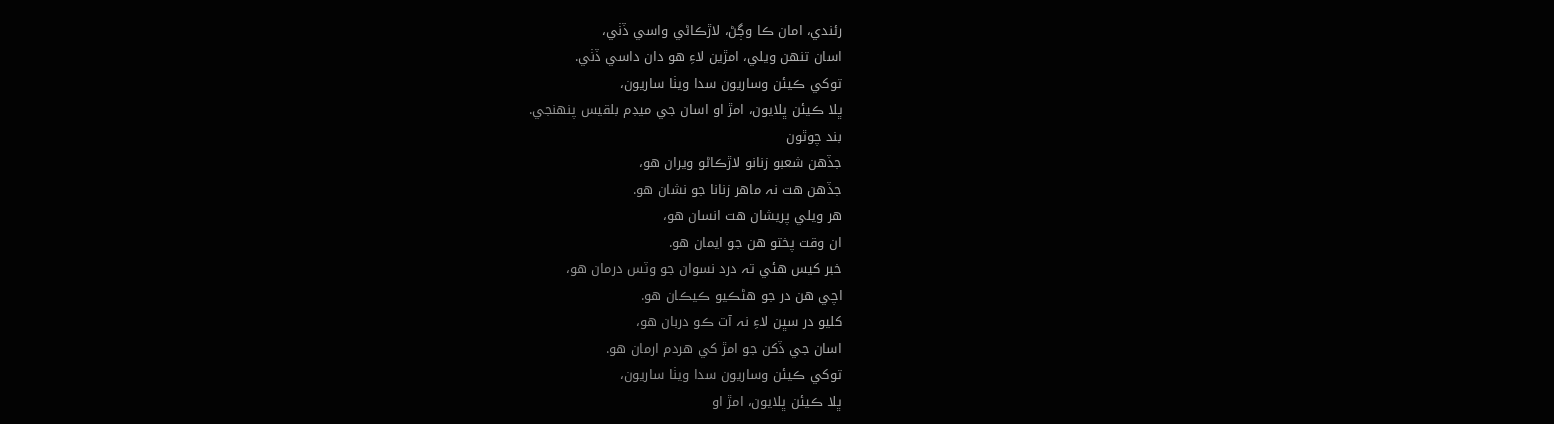رئندي، امان ڪا وڳڻ، لاڙڪاڻي واسي ڏٺي،
اسان تنھن ويلي، امڙين لاءِ ھو دان داسي ڏٺي.
توکي ڪيئن وساريون سدا ويٺا ساريون،
ڀلا ڪيئن ڀلايون، امڙ او اسان جي ميڊم بلقيس پنھنجي.
بند چوٿون
جڏھن شعبو زنانو لاڙڪاڻو ويران ھو،
جڏھن ھت نہ ماھر زنانا جو نشان ھو.
ھر ويلي پريشان ھت انسان ھو،
ان وقت پختو ھن جو ايمان ھو.
خبر کيس ھئي تہ درد نسوان جو وٽس درمان ھو،
اچي ھن در جو ھڻڪيو ڪيڪان ھو.
کليو در سڀن لاءِ نہ آت ڪو دربان ھو،
اسان جي ڏکن جو امڙ کي ھردم ارمان ھو.
توکي ڪيئن وساريون سدا ويٺا ساريون،
ڀلا ڪيئن ڀلايون، امڙ او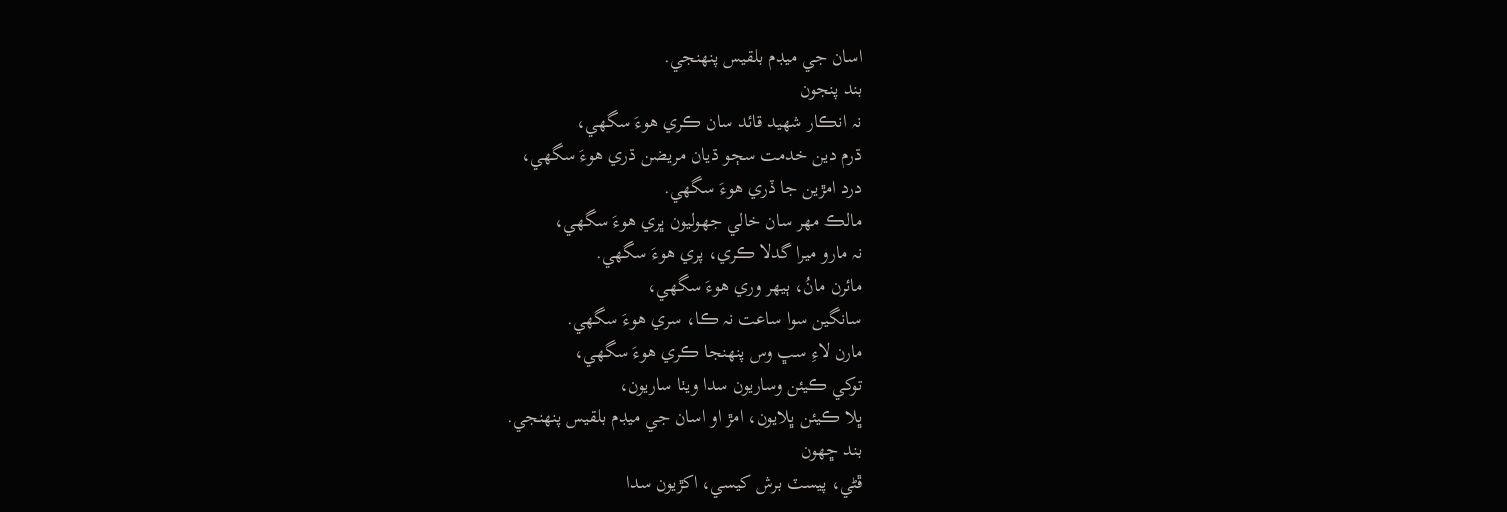اسان جي ميڊم بلقيس پنھنجي.
بند پنجون
نہ انڪار شھيد قائد سان ڪري ھوءَ سگهي،
ڌرم دين خدمت سڄو ڌيان مريضن ڌري هوءَ سگهي،
درد امڙين جا ڏري ھوءَ سگهي.
مالڪ مھر سان خالي جهوليون ڀري ھوءَ سگهي،
نہ مارو ميرا گدلا ڪري، پري ھوءَ سگهي.
مائرن مانُ، ٻيھر وري ھوءَ سگهي،
سانگين سوا ساعت نہ ڪا، سري ھوءَ سگهي.
مارن لاءِ سڀ وس پنھنجا ڪري ھوءَ سگهي،
توکي ڪيئن وساريون سدا ويٺا ساريون،
ڀلا ڪيئن ڀلايون، امڙ او اسان جي ميڊم بلقيس پنھنجي.
بند ڇھون
ڦڻي، پيسٽ برش کيسي، اکڙيون سدا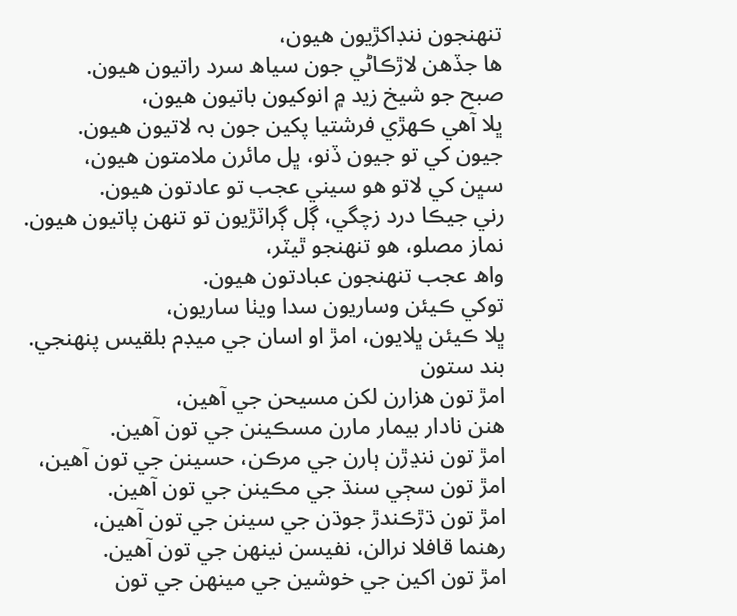تنھنجون ننڊاکڙيون ھيون،
ھا جڏھن لاڙڪاڻي جون سياھ سرد راتيون ھيون.
صبح جو شيخ زيد ۾ انوکيون باتيون ھيون،
ڀلا آھي ڪھڙي فرشتيا پکين جون بہ لاتيون ھيون.
جيون کي تو جيون ڏنو، ڀل مائرن ملامتون ھيون،
سڀن کي لاتو ھو سيني عجب تو عادتون ھيون.
رني جيڪا درد زچگي، ڳل ڳراٽڙيون تو تنھن پاتيون هيون.
نماز مصلو، ھو تنھنجو ٿيٽر،
واھ عجب تنھنجون عبادتون ھيون.
توکي ڪيئن وساريون سدا ويٺا ساريون،
ڀلا ڪيئن ڀلايون، امڙ او اسان جي ميڊم بلقيس پنھنجي.
بند ستون
امڙ تون ھزارن لکن مسيحن جي آھين،
ھنن نادار بيمار مارن مسڪينن جي تون آھين.
امڙ تون ننڍڙن ٻارن جي مرڪن، حسينن جي تون آھين،
امڙ تون سڄي سنڌ جي مڪينن جي تون آھين.
امڙ تون ڌڙڪندڙ جوڌن جي سينن جي تون آھين،
رھنما قافلا نرالن، نفيسن نينھن جي تون آھين.
امڙ تون اکين جي خوشين جي مينھن جي تون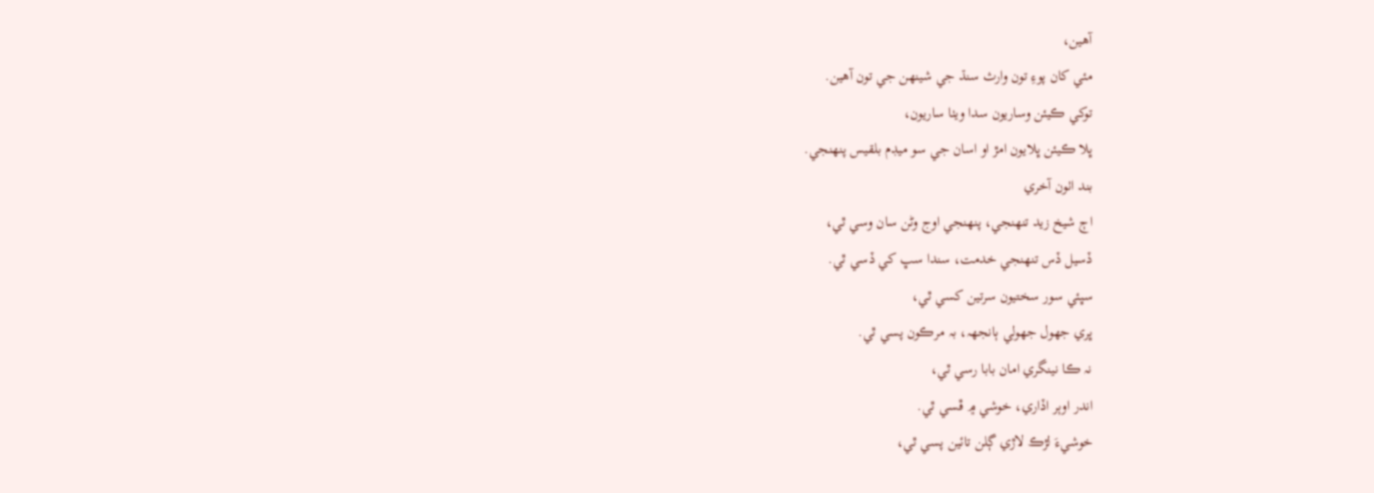آھين،
مئي کان پوءِ تون وارث سنڌ جي شينھن جي تون آھين.
توکي ڪيئن وساريون سدا ويٺا ساريون،
ڀلا ڪيئن ڀلايون امڙ او اسان جي سو ميڊم بلقيس پنھنجي.
بند اٺون آخري
اڄ شيخ زيد تنھنجي، پنھنجي اوج وڻن سان وسي ٿي،
ڏسيل ڏس تنھنجي خدمت، سندا سڀ کي ڏسي ٿي.
سڀئي سور سختيون سرتين کسي ٿي،
ڀري جهول جهولي ٻانجهہ، بہ مرڪون پسي ٿي.
نہ ڪا نينگري امان بابا رسي ٿي،
اندر اوٻر اڏاري، خوشي ۾ ڦسي ٿي.
خوشيءَ لڙڪ لاڙي ڳلن تائين پسي ٿي،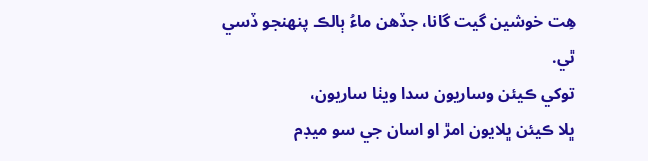هِت خوشين گيت گانا، جڏھن ماءُ ٻالڪ پنھنجو ڏسي ٿي.
توکي ڪيئن وساريون سدا ويٺا ساريون،
ڀلا ڪيئن ڀلايون امڙ او اسان جي سو ميڊم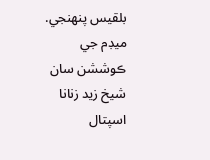بلقيس پنھنجي.
ميڊم جي ڪوششن سان شيخ زيد زنانا اسپتال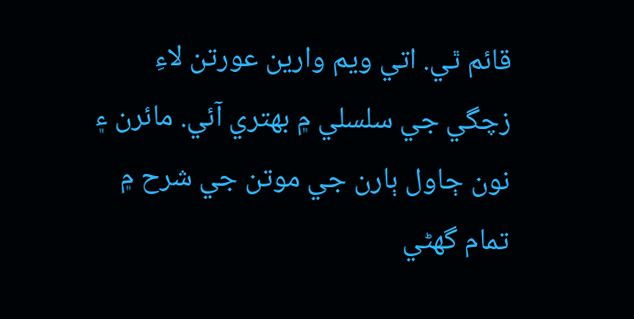قائم ٿي. اتي ويم وارين عورتن لاءِ زچگي جي سلسلي ۾ بھتري آئي. مائرن ۽ نون ڄاول ٻارن جي موتن جي شرح ۾ تمام گهڻي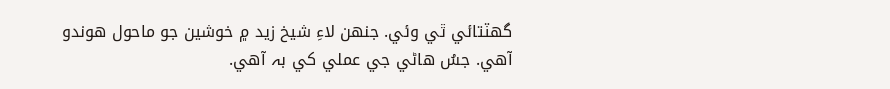گهٽتائي ٿي وئي. جنھن لاءِ شيخ زيد ۾ خوشين جو ماحول ھوندو آھي. جسُ ھاڻي جي عملي کي بہ آھي.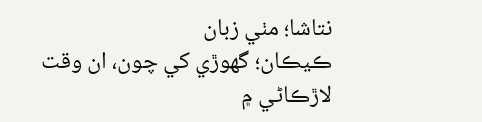نتاشا؛ مٺي زبان
ڪيڪان؛ گهوڙي کي چون، ان وقت لاڙڪاڻي ۾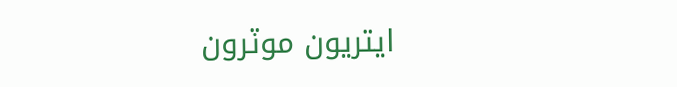ايتريون موٽرون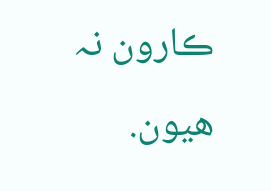ڪارون نہ هيون.